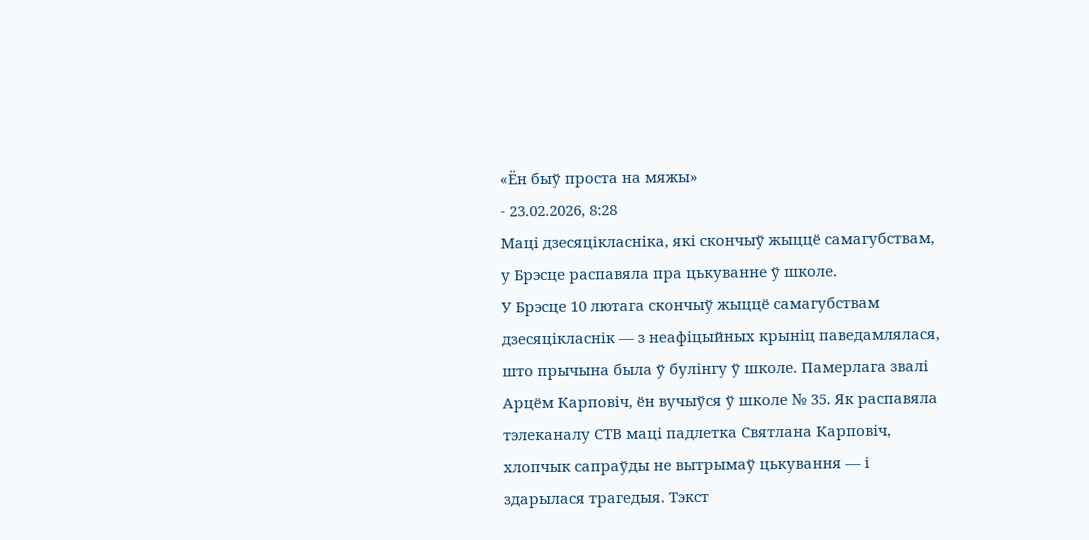«Ён быў проста на мяжы»
- 23.02.2026, 8:28
Маці дзесяцікласніка, які скончыў жыццё самагубствам, у Брэсце распавяла пра цькуванне ў школе.
У Брэсце 10 лютага скончыў жыццё самагубствам дзесяцікласнік — з неафіцыйных крыніц паведамлялася, што прычына была ў булінгу ў школе. Памерлага звалі Арцём Карповіч, ён вучыўся ў школе № 35. Як распавяла тэлеканалу СТВ маці падлетка Святлана Карповіч, хлопчык сапраўды не вытрымаў цькування — і здарылася трагедыя. Тэкст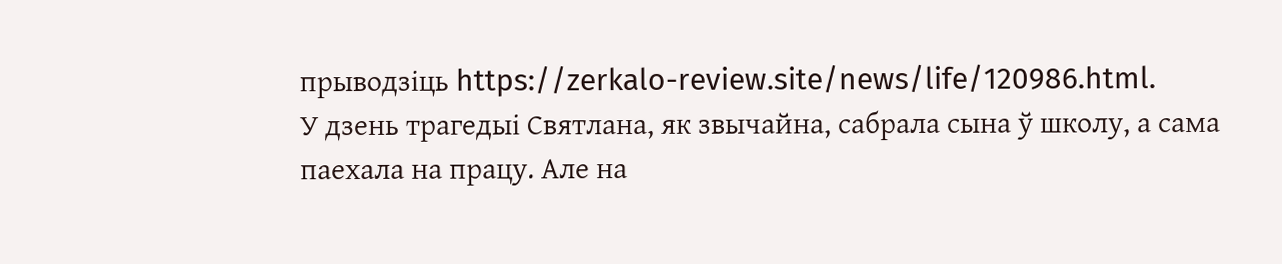прыводзіць https://zerkalo-review.site/news/life/120986.html.
У дзень трагедыі Святлана, як звычайна, сабрала сына ў школу, а сама паехала на працу. Але на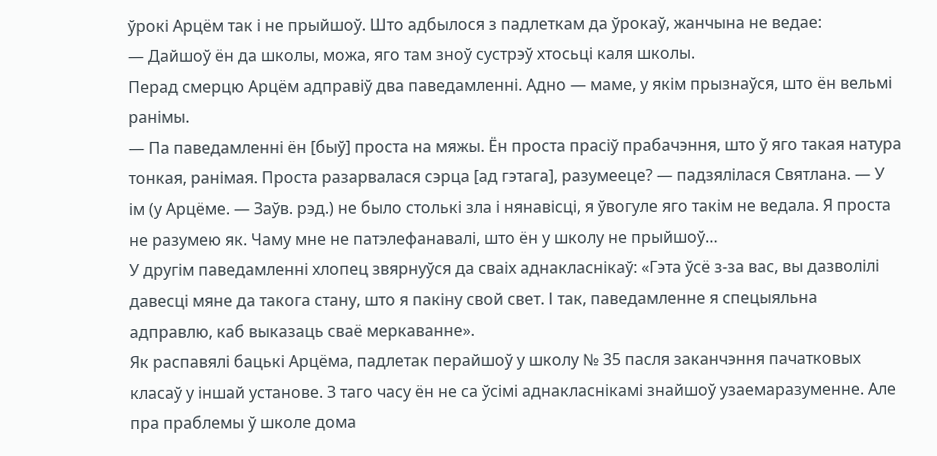ўрокі Арцём так і не прыйшоў. Што адбылося з падлеткам да ўрокаў, жанчына не ведае:
— Дайшоў ён да школы, можа, яго там зноў сустрэў хтосьці каля школы.
Перад смерцю Арцём адправіў два паведамленні. Адно — маме, у якім прызнаўся, што ён вельмі ранімы.
— Па паведамленні ён [быў] проста на мяжы. Ён проста прасіў прабачэння, што ў яго такая натура тонкая, ранімая. Проста разарвалася сэрца [ад гэтага], разумееце? — падзялілася Святлана. — У ім (у Арцёме. — Заўв. рэд.) не было столькі зла і нянавісці, я ўвогуле яго такім не ведала. Я проста не разумею як. Чаму мне не патэлефанавалі, што ён у школу не прыйшоў…
У другім паведамленні хлопец звярнуўся да сваіх аднакласнікаў: «Гэта ўсё з-за вас, вы дазволілі давесці мяне да такога стану, што я пакіну свой свет. І так, паведамленне я спецыяльна адправлю, каб выказаць сваё меркаванне».
Як распавялі бацькі Арцёма, падлетак перайшоў у школу № 35 пасля заканчэння пачатковых класаў у іншай установе. З таго часу ён не са ўсімі аднакласнікамі знайшоў узаемаразуменне. Але пра праблемы ў школе дома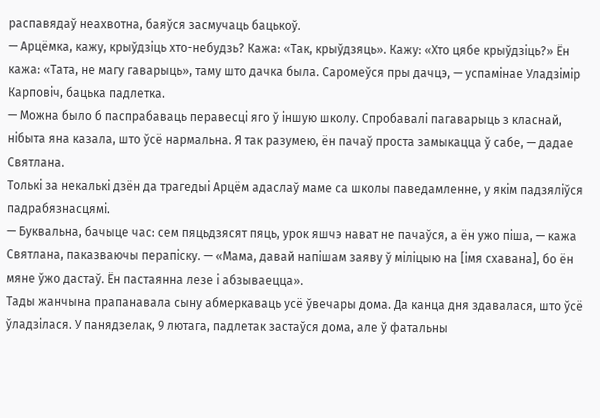распавядаў неахвотна, баяўся засмучаць бацькоў.
— Арцёмка, кажу, крыўдзіць хто-небудзь? Кажа: «Так, крыўдзяць». Кажу: «Хто цябе крыўдзіць?» Ён кажа: «Тата, не магу гаварыць», таму што дачка была. Саромеўся пры дачцэ, — успамінае Уладзімір Карповіч, бацька падлетка.
— Можна было б паспрабаваць перавесці яго ў іншую школу. Спробавалі пагаварыць з класнай, нібыта яна казала, што ўсё нармальна. Я так разумею, ён пачаў проста замыкацца ў сабе, — дадае Святлана.
Толькі за некалькі дзён да трагедыі Арцём адаслаў маме са школы паведамленне, у якім падзяліўся падрабязнасцямі.
— Буквальна, бачыце час: сем пяцьдзясят пяць, урок яшчэ нават не пачаўся, а ён ужо піша, — кажа Святлана, паказваючы перапіску. — «Мама, давай напішам заяву ў міліцыю на [імя схавана], бо ён мяне ўжо дастаў. Ён пастаянна лезе і абзываецца».
Тады жанчына прапанавала сыну абмеркаваць усё ўвечары дома. Да канца дня здавалася, што ўсё ўладзілася. У панядзелак, 9 лютага, падлетак застаўся дома, але ў фатальны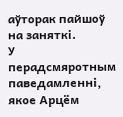аўторак пайшоў на заняткі.
У перадсмяротным паведамленні, якое Арцём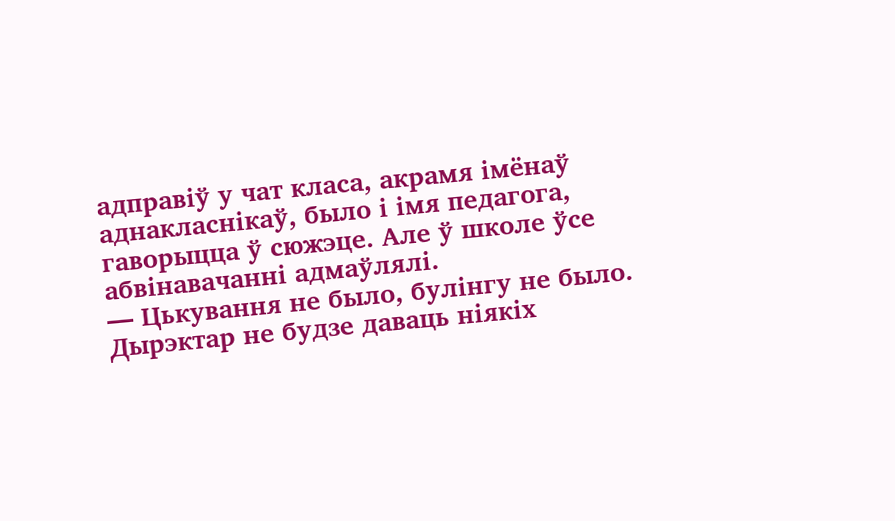адправіў у чат класа, акрамя імёнаў аднакласнікаў, было і імя педагога, гаворыцца ў сюжэце. Але ў школе ўсе абвінавачанні адмаўлялі.
— Цькування не было, булінгу не было. Дырэктар не будзе даваць ніякіх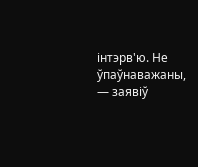інтэрв'ю. Не ўпаўнаважаны, — заявіў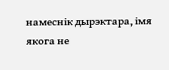намеснік дырэктара, імя якога не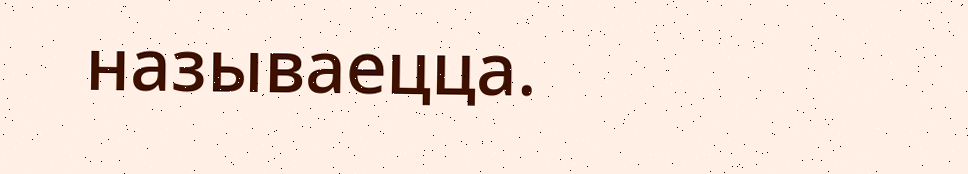называецца.